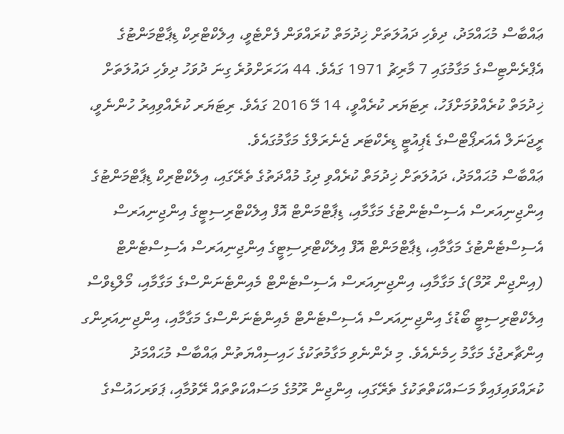ޢައްބާސް މުޙައްމަދު، ދިވެހި ދައުލަތަށް ޚިދުމަތް ކުރައްވަން ފެށްޓެވީ، އިލެކްޓްރިކް ޑިޕާޓްމަންޓުގެ އެޕްރެންޓިސްގެ މަގާމުގައި 7 މާރިޗު 1971 ގައެވެ. 44 އަހަރަށްވުރެ ގިނަ ދުވަހު ދިވެހި ދައުލަތަށް ޚިދުމަތް ކުރެއްވުމަށްފަހު، ރިޓަޔަރ ކުރެއްވީ، 14 މޭ 2016 ގައެވެ. ރިޓަޔަރ ކުރެއްވިއިރު ހުންނެވީ، ރީޖަނަލް އެއަރޕޯޓްސްގެ ޑެޕިއުޓީ ޑިރެކްޓަރ ޖެނެރަލްގެ މަގާމުގައެވެ.
ޢައްބާސް މުޙައްމަދު، ދައުލަތަށް ޚިދުމަތް ކުރެއްވި ދިގު މުއްދަތުގެ ތެރޭގައި، އިލެކްޓްރިކް ޑިޕާޓްމަންޓުގެ އިންޖިނިއަރސް އެސިސްޓެންޓުގެ މަގާމާއި، ޑިޕާޓްމަންޓް އޮފް އިލެކްޓްރިސިޓީގެ އިންޖިނިއަރސް އެސިސްޓެންޓުގެ މަގާމާއި، ޑިޕާޓްމަންޓް އޮފް އިލެކްޓްރިސިޓީގެ އިންޖިނިއަރސް އެސިސްޓެންޓް (އިންޖިން ރޫމް)ގެ މަގާމާއި، އިންޖިނިއަރސް އެސިސްޓެންޓް މެއިންޓެނަންސްގެ މަގާމާއި، މޯލްޑިވްސް އިލެކްޓްރިސިޓީ ބޯޑުގެ އިންޖިނިއަރސް އެސިސްޓެންޓް މެއިންޓެނަންސްގެ މަގާމާއި، އިންޖިނިއަރިންގ އިންޗާރޖުގެ މަގާމު ހިމެނެއެވެ. މި ދެންނެވި މަގާމުތަކުގެ ހައިސިއްޔަތުން ޢައްބާސް މުޙައްމަދު ކުރައްވައިފައިވާ މަސައްކަތްތަކުގެ ތެރޭގައި، އިންޖިން ރޫމުގެ މަސައްކަތްތައް ރޭވުމާއި، ޕަވަރހައުސްގެ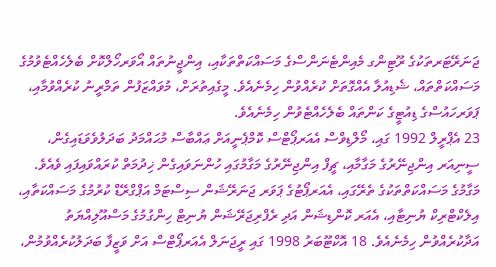ޖަނަރޭޓަރތަކުގެ ރޫޓިންގ މެއިންޓެނަންސްގެ މަސައްކަތްތަކާއި، އިންޖީނުތައް އޯވަރހޯލްކޮށް ބެލެހެއްޓެވުމުގެ މަސައްކަތްތައް، ޝެޑިއުލާ އެއްގޮތަށް ކުރެއްވުން ހިމެނެއެވެ. މީގެއިތުރަށް، މުވައްޒަފުން ތަމްރީނު ކުރެއްވުމާއި، ޕަވަރހައުސްގެ ޑިއުޓީގެ ކަންތައް ބެލެހެއްޓެވުން ހިމެނެއެވެ.
23 އެޕްރީލް 1992 ގައި، މޯލްޑިވްސް އެއަރޕޯޓްސް ކޮމްޕެނީއަށް ޢައްބާސް މުޙައްމަދު ބަދަލުވެވަޑައިގެން، ސީނިއަރ އިންޖިނޭރުގެ މަގާމާއި، ޗީފް އިންޖިނޭރުގެ މަގާމުގައި ހުންނަވައިގެން ޚިދުމަތް ކުރައްވައިފައި ވެއެވެ. މަގާމުގެ މަސައްކަތްތަކުގެ ތެރޭގައި، އެއަރޕޯޓުގެ ޕަވަރ ޖަނަރޭޝަން ސިސްޓަމް އަޕްގްރޭޑް ކުރުމުގެ މަސައްކަތާއި، އިލެކްޓްރިކް ޔުނިޓާއި، އެއަރ ކޮންޑިޝަން އަދި ރެފްރިޖަރޭޝަން ޔުނިޓް ހިންގުމުގެ މަސްއޫލިއްޔަތު އަދާކުރެއްވުން ހިމެނެއެވެ. 18 އޮކްޓޫބަރު 1998 ގައި ރީޖަނަލް އެއަރޕޯޓްސް އަށް ވަޒީފާ ބަދަލުކުރެއްވުމުން،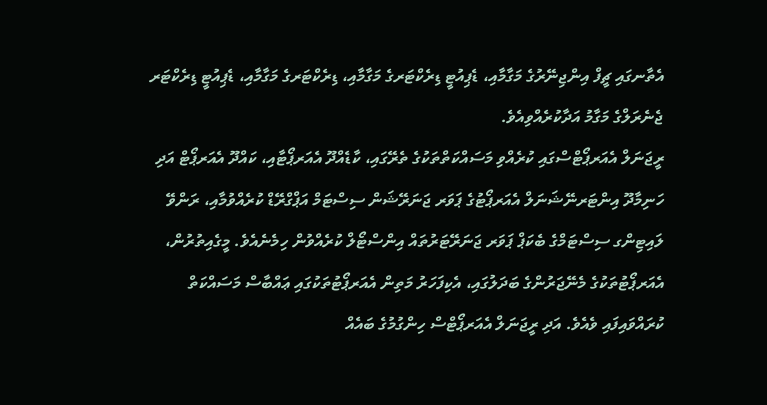އެތާނގައި ޗީފް އިންޖިނޭރުގެ މަގާމާއި، ޑެޕިއުޓީ ޑިރެކްޓަރގެ މަގާމާއި، ޑިރެކްޓަރގެ މަގާމާއި، ޑެޕިއުޓީ ޑިރެކްޓަރ ޖެނެރަލްގެ މަގާމު އަދާކުރެއްވިއެވެ.
ރީޖަނަލް އެއަރޕޯޓްސްގައި ކުރެއްވި މަސައްކަތްތަކުގެ ތެރޭގައި، ކާޑެއްދޫ އެއަރޕޯޓާއި، ކައްދޫ އެއަރޕޯޓް އަދި ހަނިމާދޫ އިންޓަރނޭޝަނަލް އެއަރޕޯޓުގެ ޕަވަރ ޖަނަރޭޝަން ސިސްޓަމް އަޕްގްރޭޑް ކުރެއްވުމާއި، ރަންވޭ ލައިޓިންގ ސިސްޓަމްގެ ބެކަޕް ޕަވަރ ޖަނަރޭޓަރުތައް އިންސްޓޯލް ކުރެއްވުން ހިމެނެއެވެ. މީގެއިތުރުން، އެއަރޕޯޓުތަކުގެ މެނޭޖަރުންގެ ބަދަލުގައި، އެކިފަހަރު މަތިން އެއަރޕޯޓުތަކުގައި ޢައްބާސް މަސައްކަތް ކުރައްވައިފައި ވެއެވެ. އަދި ރީޖަނަލް އެއަރޕޯޓްސް ހިންގުމުގެ ބައެއް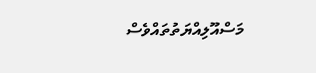މަސްއޫލިއްޔަތުތައްވެސް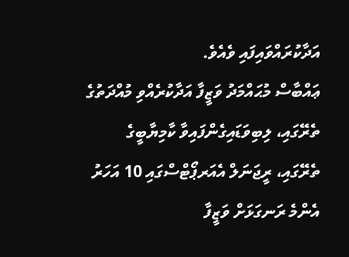އަދާކުރައްވައިފައި ވެއެވެ.
ޢައްބާސް މުޙައްމަދު ވަޒީފާ އަދާކުރެއްވި މުއްދަތުގެ ތެރޭގައި، ލިބިވަޑައިގެންފައިވާ ކާމިޔާބީގެ ތެރޭގައި، ރީޖަނަލް އެއަރޕޯޓްސްގައި 10 އަހަރު އެންމެ ރަނގަޅަށް ވަޒީފާ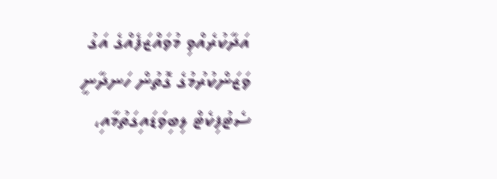އަދާކުރެއްވި މުވައްޒަފެއްގެ އަގު ވަޒަންކުރުމުގެ ގޮތުން ހަނދާނީ ސެޓުފިކެޓް ލިބިވަޑައިގަތުމާއި،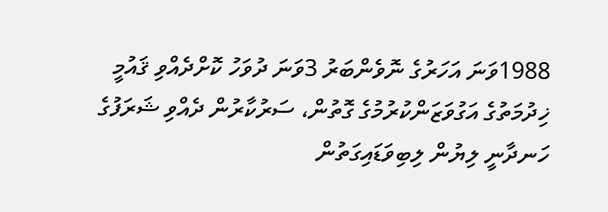1988ވަނަ އަހަރުގެ ނޮވެންބަރު 3ވަނަ ދުވަހު ކޮށްދެއްވި ޤައުމީ ޚިދުމަތުގެ އަގުވަޒަންކުރުމުގެ ގޮތުން، ސަރުކާރުން ދެއްވި ޝަރަފުގެ ހަނދާނީ ލިޔުން ލިބިވަޑައިގަތުން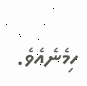ހިމެނެއެވެ.